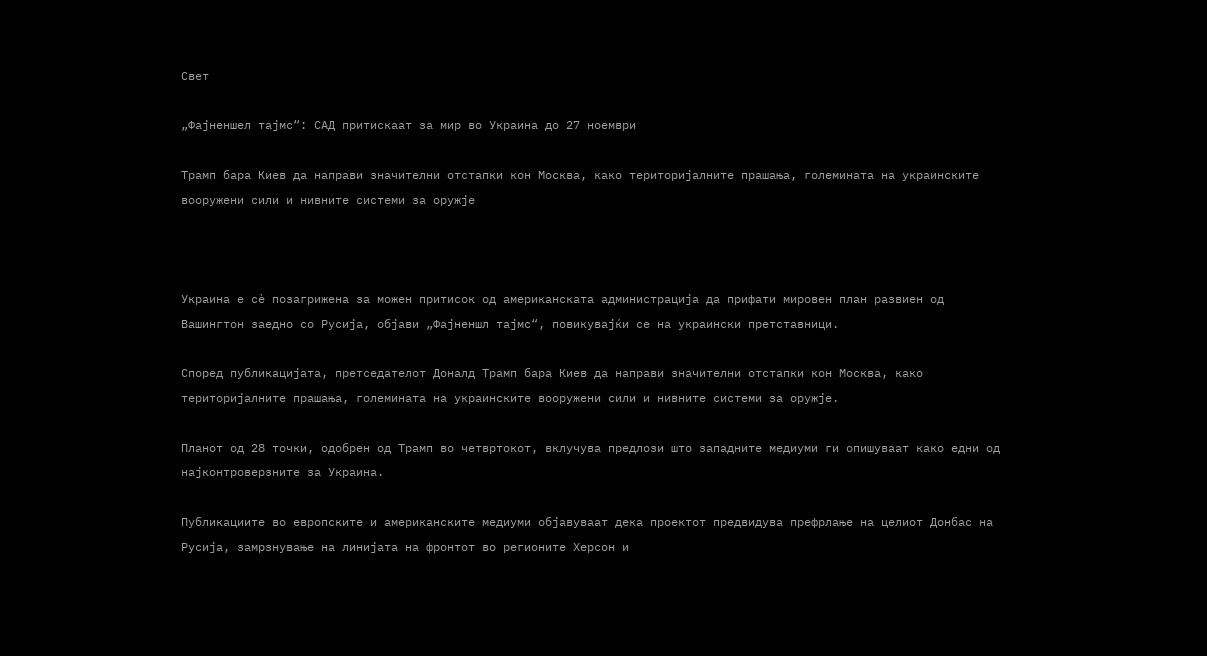Свет

„Фајненшел тајмс“: САД притискаат за мир во Украина до 27 ноември

Трамп бара Киев да направи значителни отстапки кон Москва, како територијалните прашања, големината на украинските вооружени сили и нивните системи за оружје



Украина е сè позагрижена за можен притисок од американската администрација да прифати мировен план развиен од Вашингтон заедно со Русија, објави „Фајненшл тајмс“, повикувајќи се на украински претставници.

Според публикацијата, претседателот Доналд Трамп бара Киев да направи значителни отстапки кон Москва, како територијалните прашања, големината на украинските вооружени сили и нивните системи за оружје.

Планот од 28 точки, одобрен од Трамп во четвртокот, вклучува предлози што западните медиуми ги опишуваат како едни од најконтроверзните за Украина.

Публикациите во европските и американските медиуми објавуваат дека проектот предвидува префрлање на целиот Донбас на Русија, замрзнување на линијата на фронтот во регионите Херсон и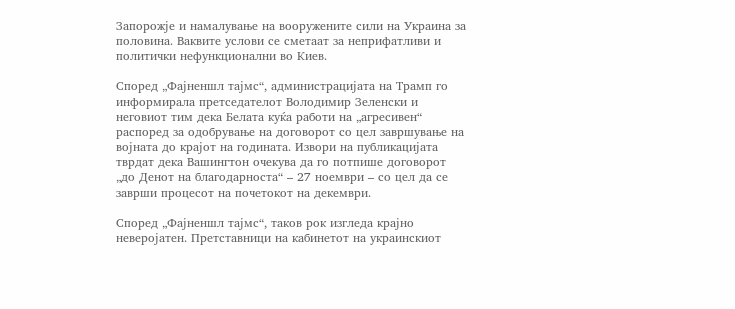Запорожје и намалување на вооружените сили на Украина за половина. Ваквите услови се сметаат за неприфатливи и политички нефункционални во Киев.

Според „Фајненшл тајмс“, администрацијата на Трамп го информирала претседателот Володимир Зеленски и неговиот тим дека Белата куќа работи на „агресивен“ распоред за одобрување на договорот со цел завршување на војната до крајот на годината. Извори на публикацијата тврдат дека Вашингтон очекува да го потпише договорот „до Денот на благодарноста“ – 27 ноември – со цел да се заврши процесот на почетокот на декември.

Според „Фајненшл тајмс“, таков рок изгледа крајно неверојатен. Претставници на кабинетот на украинскиот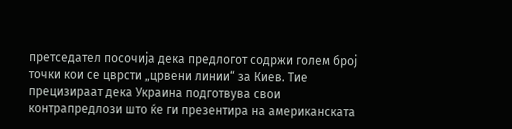претседател посочија дека предлогот содржи голем број точки кои се цврсти „црвени линии“ за Киев. Тие прецизираат дека Украина подготвува свои контрапредлози што ќе ги презентира на американската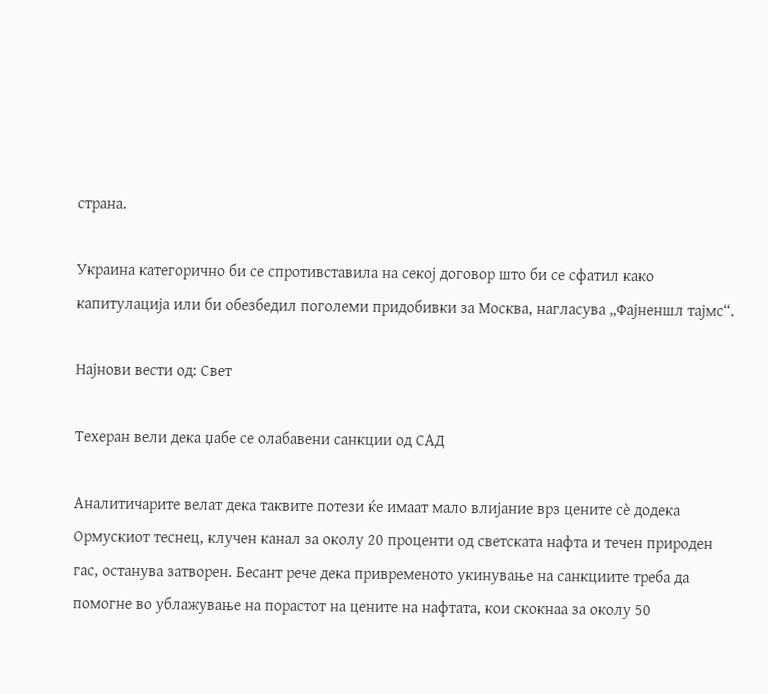страна.

Украина категорично би се спротивставила на секој договор што би се сфатил како капитулација или би обезбедил поголеми придобивки за Москва, нагласува „Фајненшл тајмс“.

Најнови вести од: Свет

Техеран вели дека џабе се олабавени санкции од САД

Аналитичарите велат дека таквите потези ќе имаат мало влијание врз цените сè додека Ормускиот теснец, клучен канал за околу 20 проценти од светската нафта и течен природен гас, останува затворен. Бесант рече дека привременото укинување на санкциите треба да помогне во ублажување на порастот на цените на нафтата, кои скокнаа за околу 50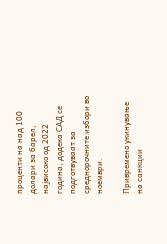проценти на над 100 долари за барел, највисоко од 2022 година, додека САД се подготвуваат за среднорочните избори во ноември.

Привремено укинување на санкции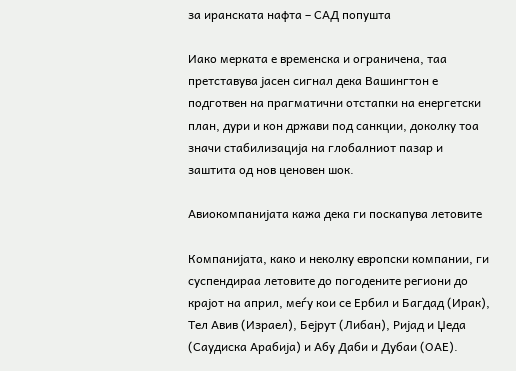за иранската нафта – САД попушта

Иако мерката е временска и ограничена, таа претставува јасен сигнал дека Вашингтон е подготвен на прагматични отстапки на енергетски план, дури и кон држави под санкции, доколку тоа значи стабилизација на глобалниот пазар и заштита од нов ценовен шок.

Авиокомпанијата кажа дека ги поскапува летовите

Компанијата, како и неколку европски компании, ги суспендираа летовите до погодените региони до крајот на април, меѓу кои се Ербил и Багдад (Ирак), Тел Авив (Израел), Бејрут (Либан), Ријад и Џеда (Саудиска Арабија) и Абу Даби и Дубаи (ОАЕ).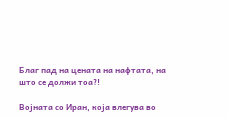Благ пад на ценaта на нафтата, на што се должи тоа?!

Војната со Иран, која влегува во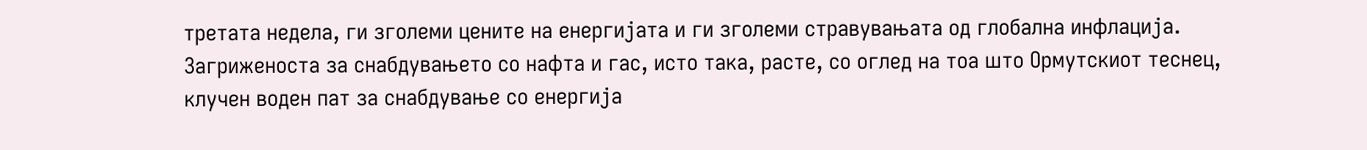третата недела, ги зголеми цените на енергијата и ги зголеми стравувањата од глобална инфлација. Загриженоста за снабдувањето со нафта и гас, исто така, расте, со оглед на тоа што Ормутскиот теснец, клучен воден пат за снабдување со енергија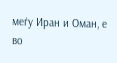меѓу Иран и Оман, е во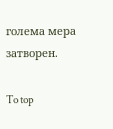голема мера затворен.

To top